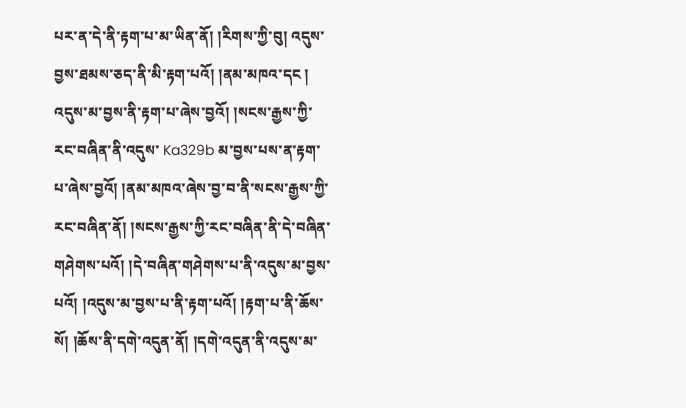པར་ན་དེ་ནི་རྟག་པ་མ་ཡིན་ནོ། །རིགས་ཀྱི་བུ། འདུས་བྱས་ཐམས་ཅད་ནི་མི་རྟག་པའོ། །ནམ་མཁའ་དང ། འདུས་མ་བྱས་ནི་རྟག་པ་ཞེས་བྱའོ། །སངས་རྒྱས་ཀྱི་རང་བཞིན་ནི་འདུས་ Ka329b མ་བྱས་པས་ན་རྟག་པ་ཞེས་བྱའོ། །ནམ་མཁའ་ཞེས་བྱ་བ་ནི་སངས་རྒྱས་ཀྱི་རང་བཞིན་ནོ། །སངས་རྒྱས་ཀྱི་རང་བཞིན་ནི་དེ་བཞིན་གཤེགས་པའོ། །དེ་བཞིན་གཤེགས་པ་ནི་འདུས་མ་བྱས་པའོ། །འདུས་མ་བྱས་པ་ནི་རྟག་པའོ། །རྟག་པ་ནི་ཆོས་སོ། །ཆོས་ནི་དགེ་འདུན་ནོ། །དགེ་འདུན་ནི་འདུས་མ་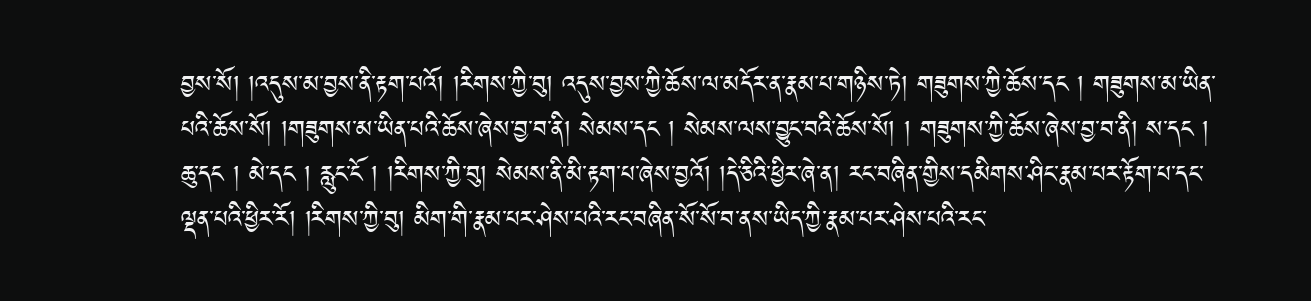བྱས་སོ། །འདུས་མ་བྱས་ནི་རྟག་པའོ། །རིགས་ཀྱི་བུ། འདུས་བྱས་ཀྱི་ཆོས་ལ་མདོར་ན་རྣམ་པ་གཉིས་ཏེ། གཟུགས་ཀྱི་ཆོས་དང ། གཟུགས་མ་ཡིན་པའི་ཆོས་སོ། །གཟུགས་མ་ཡིན་པའི་ཆོས་ཞེས་བྱ་བ་ནི། སེམས་དང ། སེམས་ལས་བྱུང་བའི་ཆོས་སོ། ། གཟུགས་ཀྱི་ཆོས་ཞེས་བྱ་བ་ནི། ས་དང ། ཆུ་དང ། མེ་དང ། རླུང་ངོ ། །རིགས་ཀྱི་བུ། སེམས་ནི་མི་རྟག་པ་ཞེས་བྱའོ། །དེ་ཅིའི་ཕྱིར་ཞེ་ན། རང་བཞིན་གྱིས་དམིགས་ཤིང་རྣམ་པར་རྟོག་པ་དང་ལྡན་པའི་ཕྱིར་རོ། །རིགས་ཀྱི་བུ། མིག་གི་རྣམ་པར་ཤེས་པའི་རང་བཞིན་སོ་སོ་བ་ནས་ཡིད་ཀྱི་རྣམ་པར་ཤེས་པའི་རང་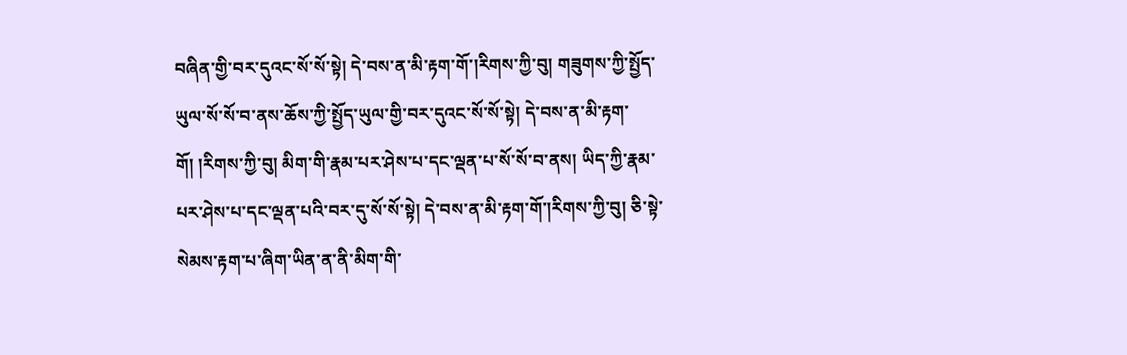བཞིན་གྱི་བར་དུའང་སོ་སོ་སྟེ། དེ་བས་ན་མི་རྟག་གོ་།རིགས་ཀྱི་བུ། གཟུགས་ཀྱི་སྤྱོད་ཡུལ་སོ་སོ་བ་ནས་ཆོས་ཀྱི་སྤྱོད་ཡུལ་གྱི་བར་དུའང་སོ་སོ་སྟེ། དེ་བས་ན་མི་རྟག་གོ། །རིགས་ཀྱི་བུ། མིག་གི་རྣམ་པར་ཤེས་པ་དང་ལྡན་པ་སོ་སོ་བ་ནས། ཡིད་ཀྱི་རྣམ་པར་ཤེས་པ་དང་ལྡན་པའི་བར་དུ་སོ་སོ་སྟེ། དེ་བས་ན་མི་རྟག་གོ་།རིགས་ཀྱི་བུ། ཅི་སྟེ་སེམས་རྟག་པ་ཞིག་ཡིན་ན་ནི་མིག་གི་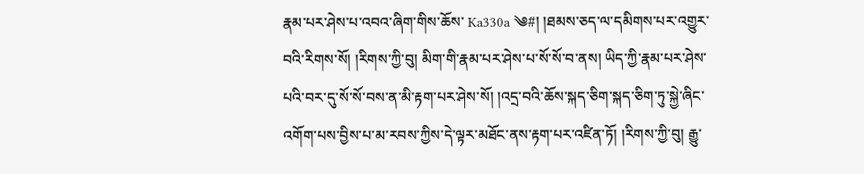རྣམ་པར་ཤེས་པ་འབའ་ཞིག་གིས་ཆོས་ Ka330a ༄#། །ཐམས་ཅད་ལ་དམིགས་པར་འགྱུར་བའི་རིགས་སོ། །རིགས་ཀྱི་བུ། མིག་གི་རྣམ་པར་ཤེས་པ་སོ་སོ་བ་ནས། ཡིད་ཀྱི་རྣམ་པར་ཤེས་པའི་བར་དུ་སོ་སོ་བས་ན་མི་རྟག་པར་ཤེས་སོ། །འདྲ་བའི་ཆོས་སྐད་ཅིག་སྐད་ཅིག་ཏུ་སྐྱེ་ཞིང་འགོག་པས་བྱིས་པ་མ་རབས་ཀྱིས་དེ་ལྟར་མཐོང་ནས་རྟག་པར་འཛིན་ཏོ། །རིགས་ཀྱི་བུ། རྒྱུ་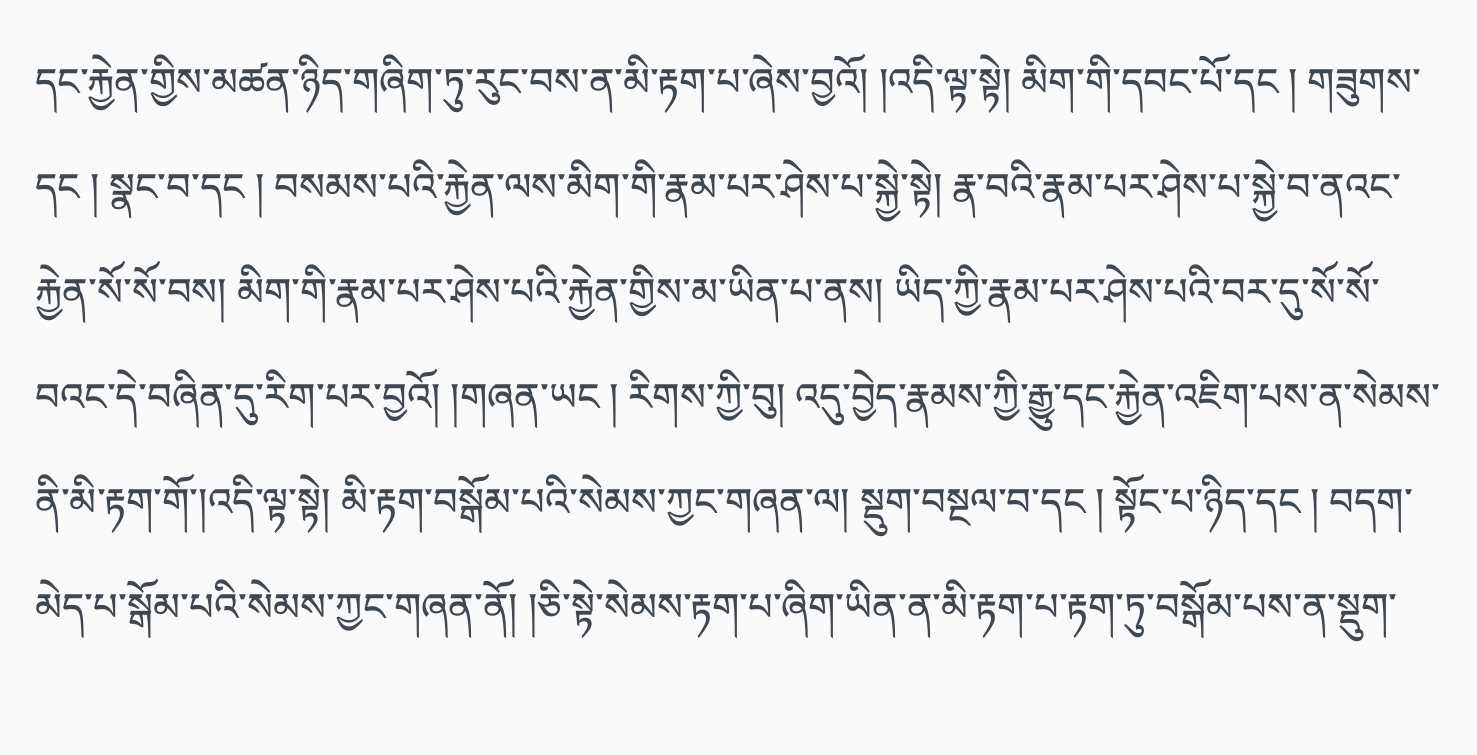དང་རྐྱེན་གྱིས་མཚན་ཉིད་གཞིག་ཏུ་རུང་བས་ན་མི་རྟག་པ་ཞེས་བྱའོ། །འདི་ལྟ་སྟེ། མིག་གི་དབང་པོ་དང ། གཟུགས་དང ། སྣང་བ་དང ། བསམས་པའི་རྐྱེན་ལས་མིག་གི་རྣམ་པར་ཤེས་པ་སྐྱེ་སྟེ། རྣ་བའི་རྣམ་པར་ཤེས་པ་སྐྱེ་བ་ནའང་རྐྱེན་སོ་སོ་བས། མིག་གི་རྣམ་པར་ཤེས་པའི་རྐྱེན་གྱིས་མ་ཡིན་པ་ནས། ཡིད་ཀྱི་རྣམ་པར་ཤེས་པའི་བར་དུ་སོ་སོ་བའང་དེ་བཞིན་དུ་རིག་པར་བྱའོ། །གཞན་ཡང ། རིགས་ཀྱི་བུ། འདུ་བྱེད་རྣམས་ཀྱི་རྒྱུ་དང་རྐྱེན་འཇིག་པས་ན་སེམས་ནི་མི་རྟག་གོ་།འདི་ལྟ་སྟེ། མི་རྟག་བསྒོམ་པའི་སེམས་ཀྱང་གཞན་ལ། སྡུག་བསྔལ་བ་དང ། སྟོང་པ་ཉིད་དང ། བདག་མེད་པ་སྒོམ་པའི་སེམས་ཀྱང་གཞན་ནོ། །ཅི་སྟེ་སེམས་རྟག་པ་ཞིག་ཡིན་ན་མི་རྟག་པ་རྟག་ཏུ་བསྒོམ་པས་ན་སྡུག་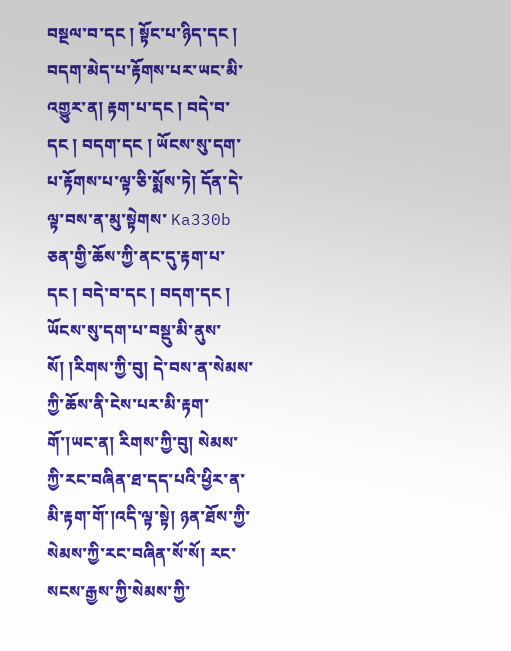བསྔལ་བ་དང ། སྟོང་པ་ཉིད་དང ། བདག་མེད་པ་རྟོགས་པར་ཡང་མི་འགྱུར་ན། རྟག་པ་དང ། བདེ་བ་དང ། བདག་དང ། ཡོངས་སུ་དག་པ་རྟོགས་པ་ལྟ་ཅི་སྨོས་ཏེ། དོན་དེ་ལྟ་བས་ན་མུ་སྟེགས་ Ka330b ཅན་གྱི་ཆོས་ཀྱི་ནང་དུ་རྟག་པ་དང ། བདེ་བ་དང ། བདག་དང ། ཡོངས་སུ་དག་པ་བསྡུ་མི་ནུས་སོ། །རིགས་ཀྱི་བུ། དེ་བས་ན་སེམས་ཀྱི་ཆོས་ནི་ངེས་པར་མི་རྟག་གོ་།ཡང་ན། རིགས་ཀྱི་བུ། སེམས་ཀྱི་རང་བཞིན་ཐ་དད་པའི་ཕྱིར་ན་མི་རྟག་གོ་།འདི་ལྟ་སྟེ། ཉན་ཐོས་ཀྱི་སེམས་ཀྱི་རང་བཞིན་སོ་སོ། རང་སངས་རྒྱས་ཀྱི་སེམས་ཀྱི་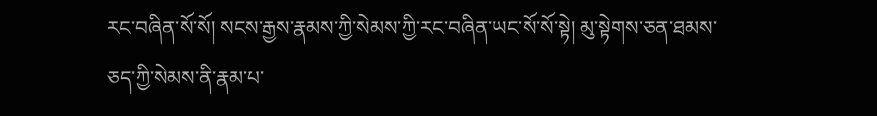རང་བཞིན་སོ་སོ། སངས་རྒྱས་རྣམས་ཀྱི་སེམས་ཀྱི་རང་བཞིན་ཡང་སོ་སོ་སྟེ། མུ་སྟེགས་ཅན་ཐམས་ཅད་ཀྱི་སེམས་ནི་རྣམ་པ་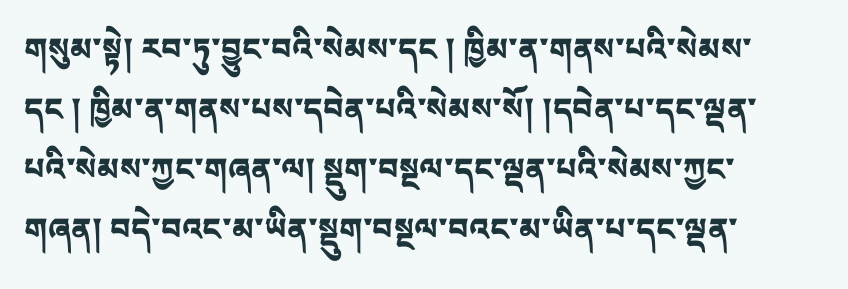གསུམ་སྟེ། རབ་ཏུ་བྱུང་བའི་སེམས་དང ། ཁྱིམ་ན་གནས་པའི་སེམས་དང ། ཁྱིམ་ན་གནས་པས་དབེན་པའི་སེམས་སོ། །དབེན་པ་དང་ལྡན་པའི་སེམས་ཀྱང་གཞན་ལ། སྡུག་བསྔལ་དང་ལྡན་པའི་སེམས་ཀྱང་གཞན། བདེ་བའང་མ་ཡིན་སྡུག་བསྔལ་བའང་མ་ཡིན་པ་དང་ལྡན་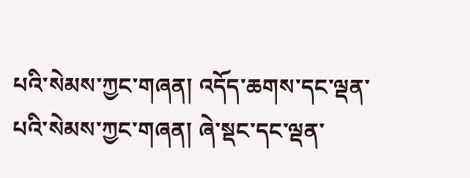པའི་སེམས་ཀྱང་གཞན། འདོད་ཆགས་དང་ལྡན་པའི་སེམས་ཀྱང་གཞན། ཞེ་སྡང་དང་ལྡན་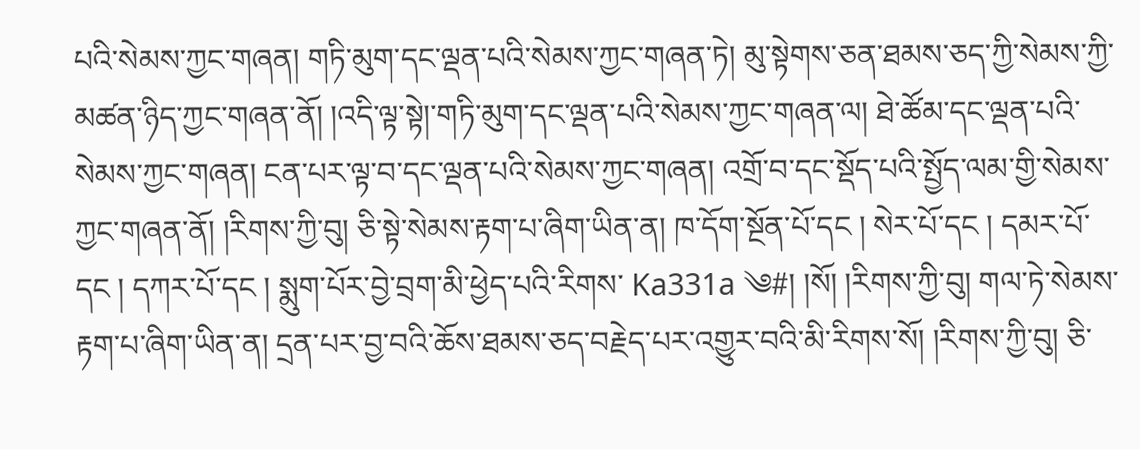པའི་སེམས་ཀྱང་གཞན། གཏི་མུག་དང་ལྡན་པའི་སེམས་ཀྱང་གཞན་ཏེ། མུ་སྟེགས་ཅན་ཐམས་ཅད་ཀྱི་སེམས་ཀྱི་མཚན་ཉིད་ཀྱང་གཞན་ནོ། །འདི་ལྟ་སྟེ།་གཏི་མུག་དང་ལྡན་པའི་སེམས་ཀྱང་གཞན་ལ། ཐེ་ཚོམ་དང་ལྡན་པའི་སེམས་ཀྱང་གཞན། ངན་པར་ལྟ་བ་དང་ལྡན་པའི་སེམས་ཀྱང་གཞན། འགྲོ་བ་དང་སྡོད་པའི་སྤྱོད་ལམ་གྱི་སེམས་ཀྱང་གཞན་ནོ། །རིགས་ཀྱི་བུ། ཅི་སྟེ་སེམས་རྟག་པ་ཞིག་ཡིན་ན། ཁ་དོག་སྔོན་པོ་དང ། སེར་པོ་དང ། དམར་པོ་དང ། དཀར་པོ་དང ། སྨུག་པོར་བྱེ་བྲག་མི་ཕྱེད་པའི་རིགས་ Ka331a ༄#། །སོ། །རིགས་ཀྱི་བུ། གལ་ཏེ་སེམས་རྟག་པ་ཞིག་ཡིན་ན། དྲན་པར་བྱ་བའི་ཆོས་ཐམས་ཅད་བརྗེད་པར་འགྱུར་བའི་མི་རིགས་སོ། །རིགས་ཀྱི་བུ། ཅི་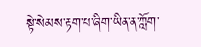སྟེ་སེམས་རྟག་པ་ཞིག་ཡིན་ན་ཀློག་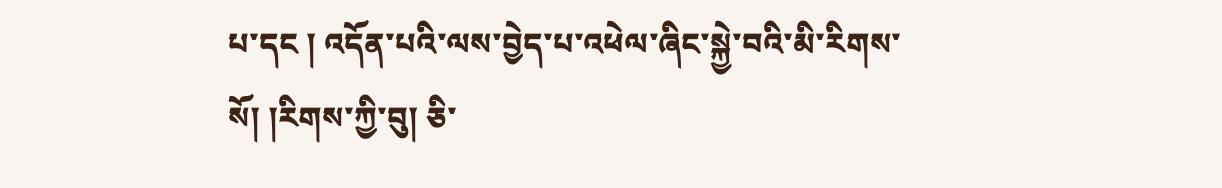པ་དང ། འདོན་པའི་ལས་བྱེད་པ་འཕེལ་ཞིང་སྐྱེ་བའི་མི་རིགས་སོ། །རིགས་ཀྱི་བུ། ཅི་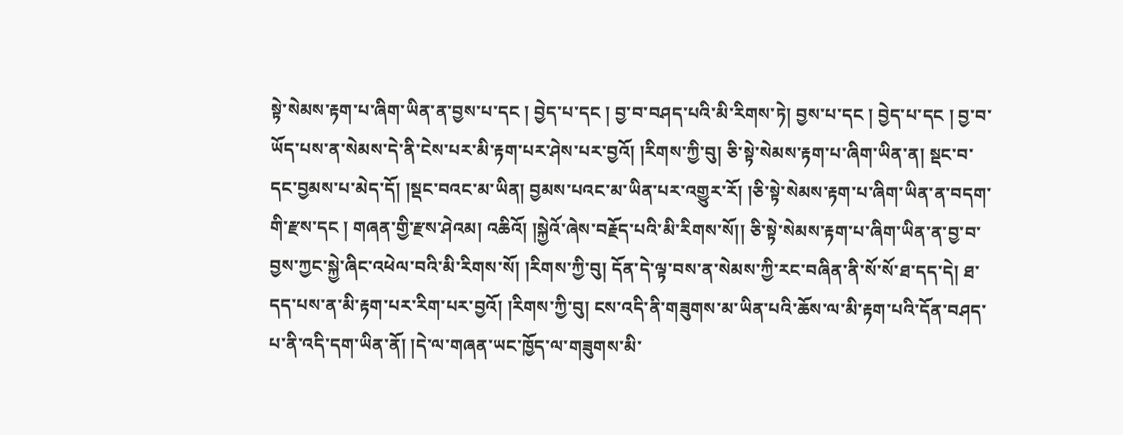སྟེ་སེམས་རྟག་པ་ཞིག་ཡིན་ན་བྱས་པ་དང ། བྱེད་པ་དང ། བྱ་བ་བཤད་པའི་མི་རིགས་ཏེ། བྱས་པ་དང ། བྱེད་པ་དང ། བྱ་བ་ཡོད་པས་ན་སེམས་དེ་ནི་ངེས་པར་མི་རྟག་པར་ཤེས་པར་བྱའོ། །རིགས་ཀྱི་བུ། ཅི་སྟེ་སེམས་རྟག་པ་ཞིག་ཡིན་ན། སྡང་བ་དང་བྱམས་པ་མེད་དོ། །སྡང་བའང་མ་ཡིན། བྱམས་པའང་མ་ཡིན་པར་འགྱུར་རོ། །ཅི་སྟེ་སེམས་རྟག་པ་ཞིག་ཡིན་ན་བདག་གི་རྫས་དང ། གཞན་གྱི་རྫས་ཤེའམ། འཆིའོ། །སྐྱེའོ་ཞེས་བརྗོད་པའི་མི་རིགས་སོ།། ཅི་སྟེ་སེམས་རྟག་པ་ཞིག་ཡིན་ན་བྱ་བ་བྱས་ཀྱང་སྐྱེ་ཞིང་འཕེལ་བའི་མི་རིགས་སོ། །རིགས་ཀྱི་བུ། དོན་དེ་ལྟ་བས་ན་སེམས་ཀྱི་རང་བཞིན་ནི་སོ་སོ་ཐ་དད་དེ། ཐ་དད་པས་ན་མི་རྟག་པར་རིག་པར་བྱའོ། །རིགས་ཀྱི་བུ། ངས་འདི་ནི་གཟུགས་མ་ཡིན་པའི་ཆོས་ལ་མི་རྟག་པའི་དོན་བཤད་པ་ནི་འདི་དག་ཡིན་ནོ། །དེ་ལ་གཞན་ཡང་ཁྱོད་ལ་གཟུགས་མི་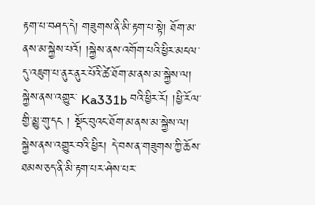རྟག་པ་བཤད་དེ། གཟུགས་ནི་མི་རྟག་པ་སྟེ། ཐོག་མ་ནས་མ་སྐྱེས་པའོ། །སྐྱེས་ནས་འགོག་པའི་ཕྱིར་མངལ་དུ་འཇུག་པ་ནུར་ནུར་པོའི་ཚེ་ཐོག་མ་ནས་མ་སྐྱེས་ལ། སྐྱེས་ནས་འགྱུར་ Ka331b བའི་ཕྱིར་རོ། །ཕྱི་རོལ་གྱི་མྱུ་གུ་དང ། སྡོང་བུའང་ཐོག་མ་ནས་མ་སྐྱེས་ལ། སྐྱེས་ནས་འགྱུར་བའི་ཕྱིར། དེ་བས་ན་གཟུགས་ཀྱི་ཆོས་ཐམས་ཅད་ནི་མི་རྟག་པར་ཤེས་པར་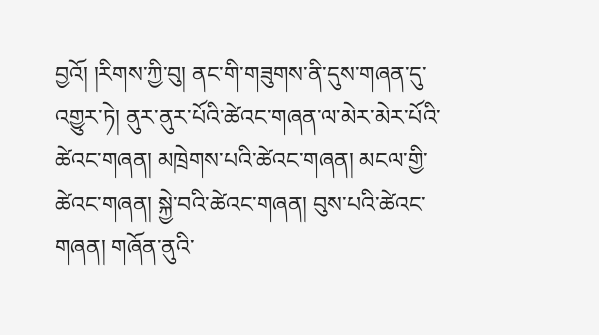བྱའོ། །རིགས་ཀྱི་བུ། ནང་གི་གཟུགས་ནི་དུས་གཞན་དུ་འགྱུར་ཏེ། ནུར་ནུར་པོའི་ཚེའང་གཞན་ལ་མེར་མེར་པོའི་ཚེའང་གཞན། མཁྲེགས་པའི་ཚེའང་གཞན། མངལ་གྱི་ཚེའང་གཞན། སྐྱེ་བའི་ཚེའང་གཞན། བུས་པའི་ཚེའང་གཞན། གཞོན་ནུའི་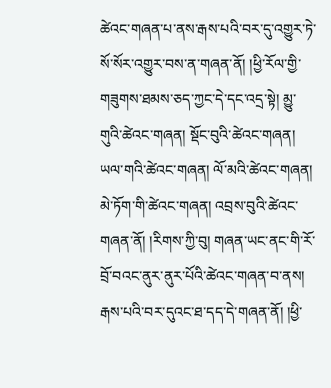ཚེའང་གཞན་པ་ནས་རྒས་པའི་བར་དུ་འགྱུར་ཏེ་སོ་སོར་འགྱུར་བས་ན་གཞན་ནོ། །ཕྱི་རོལ་གྱི་གཟུགས་ཐམས་ཅད་ཀྱང་དེ་དང་འདྲ་སྟེ། མྱུ་གུའི་ཚེའང་གཞན། སྡོང་བུའི་ཚེའང་གཞན། ཡལ་གའི་ཚེའང་གཞན། ལོ་མའི་ཚེའང་གཞན། མེ་ཏོག་གི་ཚེའང་གཞན། འབྲས་བུའི་ཚེའང་གཞན་ནོ། །རིགས་ཀྱི་བུ། གཞན་ཡང་ནང་གི་རོ་བྲོ་བའང་ནུར་ནུར་པོའི་ཚེའང་གཞན་བ་ནས། རྒས་པའི་བར་དུའང་ཐ་དད་དེ་གཞན་ནོ། །ཕྱི་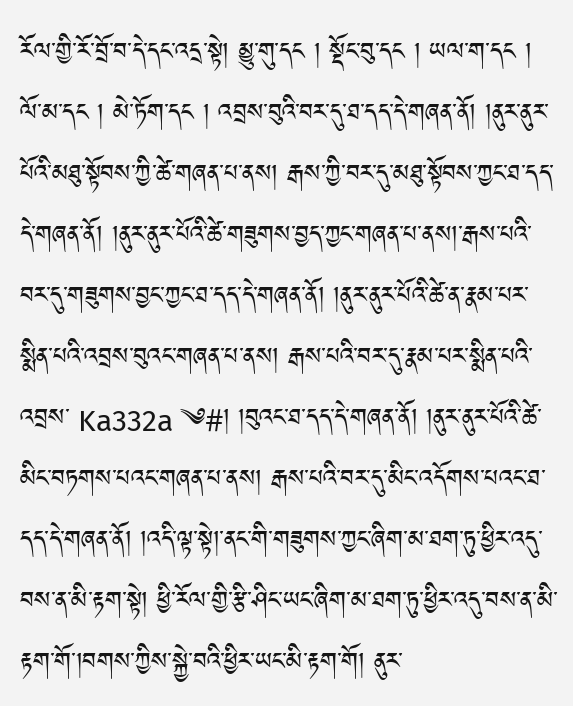རོལ་གྱི་རོ་བྲོ་བ་དེ་དང་འདྲ་སྟེ། མྱུ་གུ་དང ། སྡོང་བུ་དང ། ཡལ་ག་དང ། ལོ་མ་དང ། མེ་ཏོག་དང ། འབྲས་བུའི་བར་དུ་ཐ་དད་དེ་གཞན་ནོ། །ནུར་ནུར་པོའི་མཐུ་སྟོབས་ཀྱི་ཚེ་གཞན་པ་ནས། རྒས་ཀྱི་བར་དུ་མཐུ་སྟོབས་ཀྱང་ཐ་དད་དེ་གཞན་ནོ། །ནུར་ནུར་པོའི་ཚེ་གཟུགས་བྱད་ཀྱང་གཞན་པ་ནས།་རྒས་པའི་བར་དུ་གཟུགས་བྱང་ཀྱང་ཐ་དད་དེ་གཞན་ནོ། །ནུར་ནུར་པོའི་ཚེ་ན་རྣམ་པར་སྨིན་པའི་འབྲས་བུའང་གཞན་པ་ནས། རྒས་པའི་བར་དུ་རྣམ་པར་སྨིན་པའི་འབྲས་ Ka332a ༄#། །བུའང་ཐ་དད་དེ་གཞན་ནོ། །ནུར་ནུར་པོའི་ཚེ་མིང་བཏགས་པའང་གཞན་པ་ནས། རྒས་པའི་བར་དུ་མིང་འདོགས་པའང་ཐ་དད་དེ་གཞན་ནོ། །འདི་ལྟ་སྟེ།་ནང་གི་གཟུགས་ཀྱང་ཞིག་མ་ཐག་ཏུ་ཕྱིར་འདུ་བས་ན་མི་རྟག་སྟེ། ཕྱི་རོལ་གྱི་རྩི་ཤིང་ཡང་ཞིག་མ་ཐག་ཏུ་ཕྱིར་འདུ་བས་ན་མི་རྟག་གོ་།བགས་ཀྱིས་སྐྱེ་བའི་ཕྱིར་ཡང་མི་རྟག་གོ། ནུར་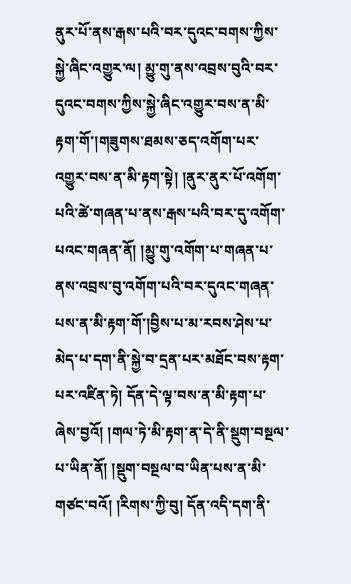ནུར་པོ་ནས་རྒས་པའི་བར་དུའང་བགས་ཀྱིས་སྐྱེ་ཞིང་འགྱུར་ལ། མྱུ་གུ་ནས་འབྲས་བུའི་བར་དུའང་བགས་ཀྱིས་སྐྱེ་ཞིང་འགྱུར་བས་ན་མི་རྟག་གོ་།གཟུགས་ཐམས་ཅད་འགོག་པར་འགྱུར་བས་ན་མི་རྟག་སྟེ། །ནུར་ནུར་པོ་འགོག་པའི་ཚེ་གཞན་པ་ནས་རྒས་པའི་བར་དུ་འགོག་པའང་གཞན་ནོ། །མྱུ་གུ་འགོག་པ་གཞན་པ་ནས་འབྲས་བུ་འགོག་པའི་བར་དུའང་གཞན་པས་ན་མི་རྟག་གོ་།བྱིས་པ་མ་རབས་ཤེས་པ་མེད་པ་དག་ནི་སྐྱེ་བ་དྲན་པར་མཐོང་བས་རྟག་པར་འཛིན་ཏེ། དོན་དེ་ལྟ་བས་ན་མི་རྟག་པ་ཞེས་བྱའོ། །གལ་ཏེ་མི་རྟག་ན་དེ་ནི་སྡུག་བསྔལ་པ་ཡིན་ནོ། །སྡུག་བསྔལ་བ་ཡིན་པས་ན་མི་གཙང་བའོ། །རིགས་ཀྱི་བུ། དོན་འདི་དག་ནི་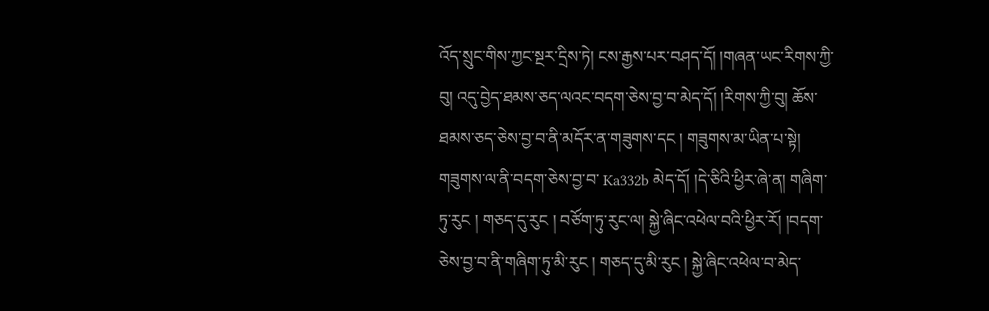འོད་སྲུང་གིས་ཀྱང་སྔར་དྲིས་ཏེ། ངས་རྒྱས་པར་བཤད་དོ། །གཞན་ཡང་རིགས་ཀྱི་བུ། འདུ་བྱེད་ཐམས་ཅད་ལའང་བདག་ཅེས་བྱ་བ་མེད་དོ། །རིགས་ཀྱི་བུ། ཆོས་ཐམས་ཅད་ཅེས་བྱ་བ་ནི་མདོར་ན་གཟུགས་དང ། གཟུགས་མ་ཡིན་པ་སྟེ། གཟུགས་ལ་ནི་བདག་ཅེས་བྱ་བ་ Ka332b མེད་དོ། །དེ་ཅིའི་ཕྱིར་ཞེ་ན། གཞིག་ཏུ་རུང ། གཅད་དུ་རུང ། བཙོག་ཏུ་རུང་ལ། སྐྱེ་ཞིང་འཕེལ་བའི་ཕྱིར་རོ། །བདག་ཅེས་བྱ་བ་ནི་གཞིག་ཏུ་མི་རུང ། གཅད་དུ་མི་རུང ། སྐྱེ་ཞིང་འཕེལ་བ་མེད་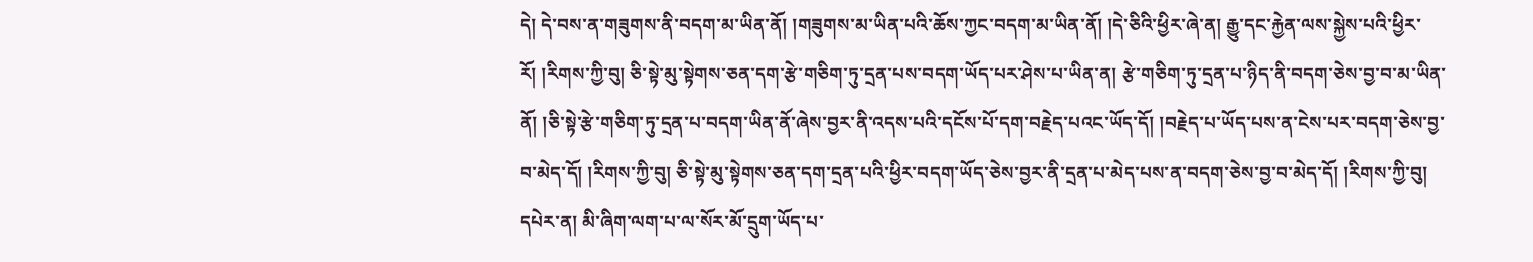དེ། དེ་བས་ན་གཟུགས་ནི་བདག་མ་ཡིན་ནོ། །གཟུགས་མ་ཡིན་པའི་ཆོས་ཀྱང་བདག་མ་ཡིན་ནོ། །དེ་ཅིའི་ཕྱིར་ཞེ་ན། རྒྱུ་དང་རྐྱེན་ལས་སྐྱེས་པའི་ཕྱིར་རོ། །རིགས་ཀྱི་བུ། ཅི་སྟེ་མུ་སྟེགས་ཅན་དག་རྩེ་གཅིག་ཏུ་དྲན་པས་བདག་ཡོད་པར་ཤེས་པ་ཡིན་ན། རྩེ་གཅིག་ཏུ་དྲན་པ་ཉིད་ནི་བདག་ཅེས་བྱ་བ་མ་ཡིན་ནོ། །ཅི་སྟེ་རྩེ་གཅིག་ཏུ་དྲན་པ་བདག་ཡིན་ནོ་ཞེས་བྱར་ནི་འདས་པའི་དངོས་པོ་དག་བརྗེད་པའང་ཡོད་དོ། །བརྗེད་པ་ཡོད་པས་ན་ངེས་པར་བདག་ཅེས་བྱ་བ་མེད་དོ། །རིགས་ཀྱི་བུ། ཅི་སྟེ་མུ་སྟེགས་ཅན་དག་དྲན་པའི་ཕྱིར་བདག་ཡོད་ཅེས་བྱར་ནི་དྲན་པ་མེད་པས་ན་བདག་ཅེས་བྱ་བ་མེད་དོ། །རིགས་ཀྱི་བུ། དཔེར་ན། མི་ཞིག་ལག་པ་ལ་སོར་མོ་དྲུག་ཡོད་པ་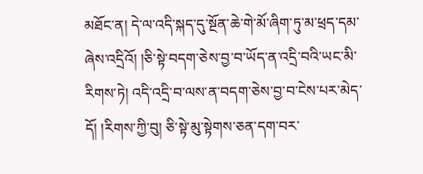མཐོང་ན། དེ་ལ་འདི་སྐད་དུ་སྔོན་ཆེ་གེ་མོ་ཞིག་ཏུ་མ་ཕྲད་དམ་ཞེས་འདྲིའོ། །ཅི་སྟེ་བདག་ཅེས་བྱ་བ་ཡོད་ན་འདྲི་བའི་ཡང་མི་རིགས་ཏེ། འདི་འདྲི་བ་ལས་ན་བདག་ཅེས་བྱ་བ་ངེས་པར་མེད་དོ། །རིགས་ཀྱི་བུ། ཅི་སྟེ་མུ་སྟེགས་ཅན་དག་བར་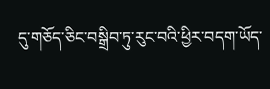དུ་གཅོད་ཅིང་བསྒྲིབ་ཏུ་རུང་བའི་ཕྱིར་བདག་ཡོད་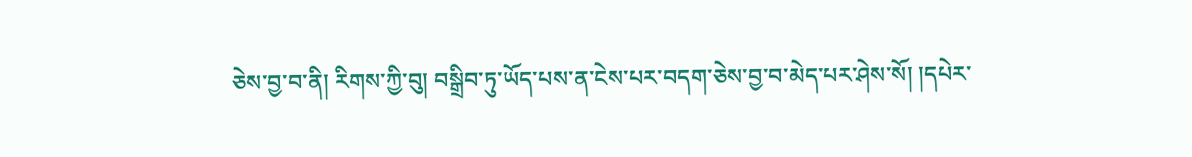ཅེས་བྱ་བ་ནི། རིགས་ཀྱི་བུ། བསྒྲིབ་ཏུ་ཡོད་པས་ན་ངེས་པར་བདག་ཅེས་བྱ་བ་མེད་པར་ཤེས་སོ། །དཔེར་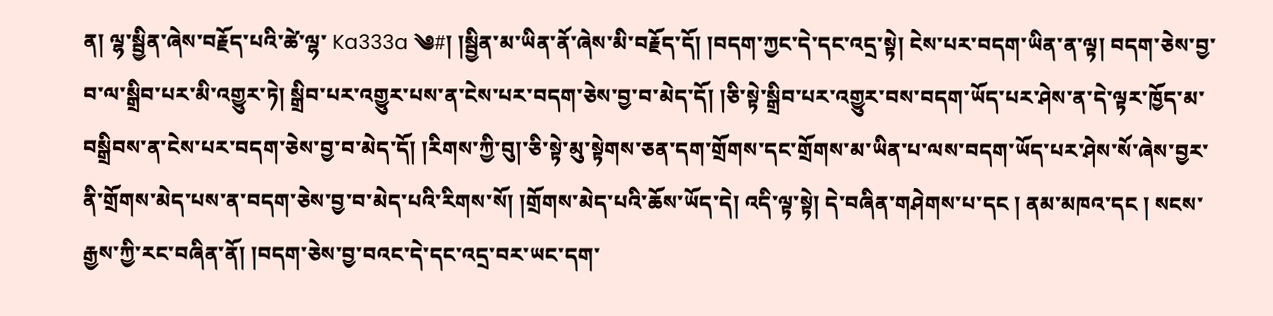ན། ལྷ་སྦྱིན་ཞེས་བརྗོད་པའི་ཚེ་ལྷ་ Ka333a ༄#། །སྦྱིན་མ་ཡིན་ནོ་ཞེས་མི་བརྗོད་དོ། །བདག་ཀྱང་དེ་དང་འདྲ་སྟེ། ངེས་པར་བདག་ཡིན་ན་ལྟ། བདག་ཅེས་བྱ་བ་ལ་སྒྲིབ་པར་མི་འགྱུར་ཏེ། སྒྲིབ་པར་འགྱུར་པས་ན་ངེས་པར་བདག་ཅེས་བྱ་བ་མེད་དོ། །ཅི་སྟེ་སྒྲིབ་པར་འགྱུར་བས་བདག་ཡོད་པར་ཤེས་ན་དེ་ལྟར་ཁྱོད་མ་བསྒྲིབས་ན་ངེས་པར་བདག་ཅེས་བྱ་བ་མེད་དོ། །རིགས་ཀྱི་བུ།་ཅི་སྟེ་མུ་སྟེགས་ཅན་དག་གྲོགས་དང་གྲོགས་མ་ཡིན་པ་ལས་བདག་ཡོད་པར་ཤེས་སོ་ཞེས་བྱར་ནི་གྲོགས་མེད་པས་ན་བདག་ཅེས་བྱ་བ་མེད་པའི་རིགས་སོ། །གྲོགས་མེད་པའི་ཆོས་ཡོད་དེ། འདི་ལྟ་སྟེ། དེ་བཞིན་གཤེགས་པ་དང ། ནམ་མཁའ་དང ། སངས་རྒྱས་ཀྱི་རང་བཞིན་ནོ། །བདག་ཅེས་བྱ་བའང་དེ་དང་འདྲ་བར་ཡང་དག་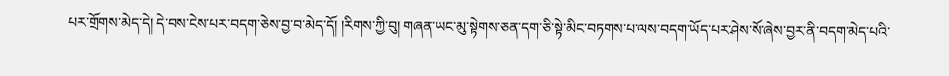པར་གྲོགས་མེད་དེ། དེ་བས་ངེས་པར་བདག་ཅེས་བྱ་བ་མེད་དོ། །རིགས་ཀྱི་བུ། གཞན་ཡང་མུ་སྟེགས་ཅན་དག་ཅི་སྟེ་མིང་བཏགས་པ་ལས་བདག་ཡོད་པར་ཤེས་སོ་ཞེས་བྱར་ནི་བདག་མེད་པའི་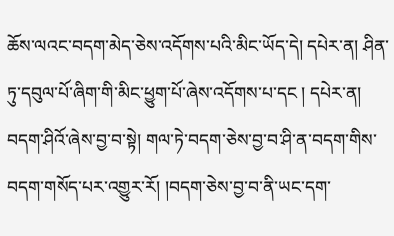ཆོས་ལའང་བདག་མེད་ཅེས་འདོགས་པའི་མིང་ཡོད་དེ། དཔེར་ན། ཤིན་ཏུ་དབུལ་པོ་ཞིག་གི་མིང་ཕྱུག་པོ་ཞེས་འདོགས་པ་དང ། དཔེར་ན། བདག་ཤིའོ་ཞེས་བྱ་བ་སྟེ། གལ་ཏེ་བདག་ཅེས་བྱ་བ་ཤི་ན་བདག་གིས་བདག་གསོད་པར་འགྱུར་རོ། །བདག་ཅེས་བྱ་བ་ནི་ཡང་དག་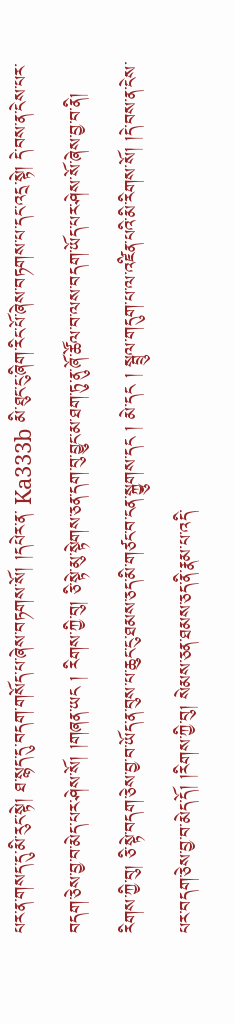པར་ན་གསད་དུ་མི་རུང་སྟེ། ཐ་སྙད་དུ་བདག་གསོད་པ་ཞེས་བཏགས་སོ། །དཔེར་ན་ Ka333b མི་ཐུང་ངུ་ཞིག་རིང་པོ་ཞེས་བཏགས་པ་དང་འདྲ་སྟེ། དེ་བས་ན་ངེས་པར་བདག་ཅེས་བྱ་བ་མེད་པར་ཤེས་སོ། །གཞན་ཡང ། རིགས་ཀྱི་བུ། ཅི་སྟེ་མུ་སྟེགས་ཅན་དག་བུ་བྱུང་མ་ཐག་ཏུ་ནུ་ཞོ་ཚོལ་བ་ལས་བདག་ཡོད་པར་ཤེས་སོ་ཞེས་བྱ་བ་ནི། རིགས་ཀྱི་བུ། ཅི་སྟེ་བདག་ཅེས་བྱ་བ་ཡོད་ན་བུས་པ་ཆུང་ངུ་ཐམས་ཅད་མི་གཙང་བ་ངན་སྐྱུགས་དང ། མེ་དང ། སྦྲུལ་གདུག་པ་ལ་འཛིན་པའི་མི་རིགས་སོ། །དེ་བས་ན་ངེས་པར་བདག་ཅེས་བྱ་བ་མེད་དོ། །རིགས་ཀྱི་བུ། སེམས་ཅན་ཐམས་ཅད་ནི་རྣམ་པ་འདི་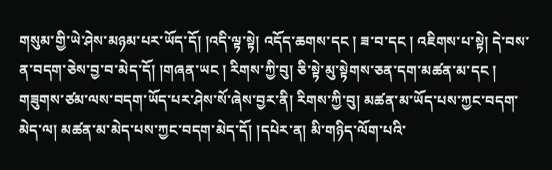གསུམ་གྱི་ཡེ་ཤེས་མཉམ་པར་ཡོད་དོ། །འདི་ལྟ་སྟེ། འདོད་ཆགས་དང ། ཟ་བ་དང ། འཇིགས་པ་སྟེ། དེ་བས་ན་བདག་ཅེས་བྱ་བ་མེད་དོ། །གཞན་ཡང ། རིགས་ཀྱི་བུ། ཅི་སྟེ་མུ་སྟེགས་ཅན་དག་མཚན་མ་དང ། གཟུགས་ཙམ་ལས་བདག་ཡོད་པར་ཤེས་སོ་ཞེས་བྱར་ནི། རིགས་ཀྱི་བུ། མཚན་མ་ཡོད་པས་ཀྱང་བདག་མེད་ལ། མཚན་མ་མེད་པས་ཀྱང་བདག་མེད་དོ། །དཔེར་ན། མི་གཉིད་ལོག་པའི་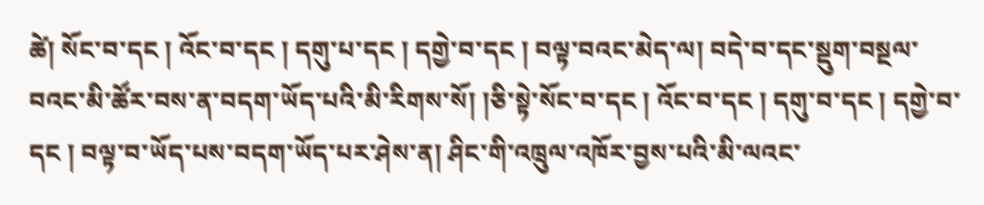ཚེ། སོང་བ་དང ། འོང་བ་དང ། དགུ་པ་དང ། དགྱེ་བ་དང ། བལྟ་བའང་མེད་ལ། བདེ་བ་དང་སྡུག་བསྔལ་བའང་མི་ཚོར་བས་ན་བདག་ཡོད་པའི་མི་རིགས་སོ། །ཅི་སྟེ་སོང་བ་དང ། འོང་བ་དང ། དགུ་བ་དང ། དགྱེ་བ་དང ། བལྟ་བ་ཡོད་པས་བདག་ཡོད་པར་ཤེས་ན། ཤིང་གི་འཁྲུལ་འཁོར་བྱས་པའི་མི་ལའང་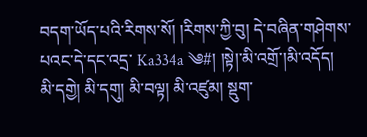བདག་ཡོད་པའི་རིགས་སོ། །རིགས་ཀྱི་བུ། དེ་བཞིན་གཤེགས་པའང་དེ་དང་འདྲ་ Ka334a ༄#། །སྟེ།་མི་འགྲོ་།མི་འདོད། མི་དགྱེ། མི་དགུ། མི་བལྟ། མི་འཛུམ། སྡུག་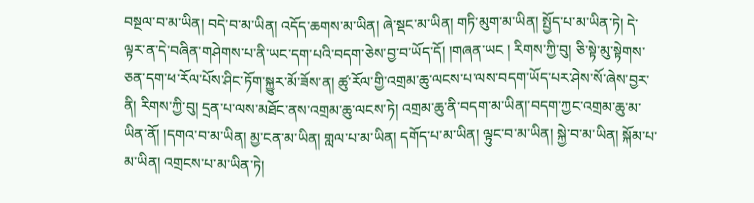བསྔལ་བ་མ་ཡིན། བདེ་བ་མ་ཡིན། འདོད་ཆགས་མ་ཡིན། ཞེ་སྡང་མ་ཡིན། གཏི་མུག་མ་ཡིན། སྤྱོད་པ་མ་ཡིན་ཏེ། དེ་ལྟར་ན་དེ་བཞིན་གཤེགས་པ་ནི་ཡང་དག་པའི་བདག་ཅེས་བྱ་བ་ཡོད་དོ། །གཞན་ཡང ། རིགས་ཀྱི་བུ། ཅི་སྟེ་མུ་སྟེགས་ཅན་དག་ཕ་རོལ་པོས་ཤིང་ཏོག་སྐྱུར་མོ་ཟོས་ན། ཚུ་རོལ་གྱི་འགྲམ་ཆུ་ལངས་པ་ལས་བདག་ཡོད་པར་ཤེས་སོ་ཞེས་བྱར་ནི། རིགས་ཀྱི་བུ། དྲན་པ་ལས་མཐོང་ནས་འགྲམ་ཆུ་ལངས་ཏེ། འགྲམ་ཆུ་ནི་བདག་མ་ཡིན།་བདག་ཀྱང་འགྲམ་ཆུ་མ་ཡིན་ནོ། །དགའ་བ་མ་ཡིན། མྱ་ངན་མ་ཡིན། གླལ་པ་མ་ཡིན། དགོད་པ་མ་ཡིན། ལྟུང་བ་མ་ཡིན། སྐྱེ་བ་མ་ཡིན། སྐོམ་པ་མ་ཡིན། འགྲངས་པ་མ་ཡིན་ཏེ།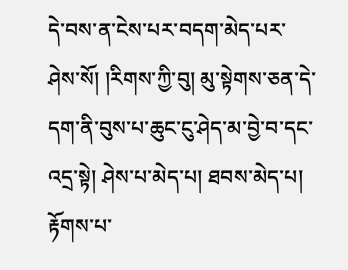དེ་བས་ན་ངེས་པར་བདག་མེད་པར་ཤེས་སོ། །རིགས་ཀྱི་བུ། མུ་སྟེགས་ཅན་དེ་དག་ནི་བུས་པ་ཆུང་ངུ་ཤེད་མ་བྱེ་བ་དང་འདྲ་སྟེ། ཤེས་པ་མེད་པ། ཐབས་མེད་པ། རྟོགས་པ་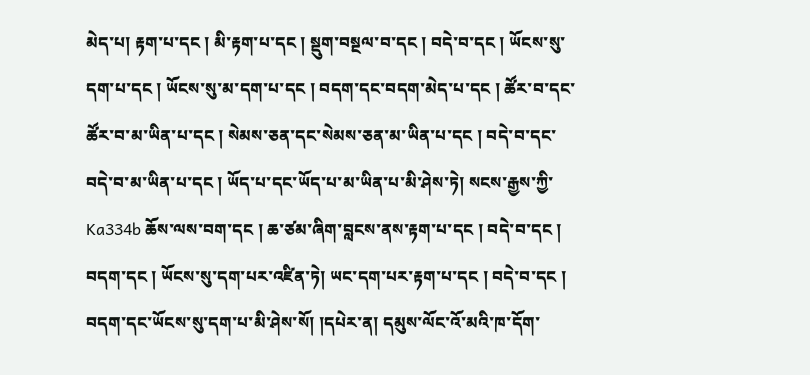མེད་པ། རྟག་པ་དང ། མི་རྟག་པ་དང ། སྡུག་བསྔལ་བ་དང ། བདེ་བ་དང ། ཡོངས་སུ་དག་པ་དང ། ཡོངས་སུ་མ་དག་པ་དང ། བདག་དང་བདག་མེད་པ་དང ། ཚོར་བ་དང་ཚོར་བ་མ་ཡིན་པ་དང ། སེམས་ཅན་དང་སེམས་ཅན་མ་ཡིན་པ་དང ། བདེ་བ་དང་བདེ་བ་མ་ཡིན་པ་དང ། ཡོད་པ་དང་ཡོད་པ་མ་ཡིན་པ་མི་ཤེས་ཏེ། སངས་རྒྱས་ཀྱི་ Ka334b ཆོས་ལས་བག་དང ། ཆ་ཙམ་ཞིག་བླངས་ནས་རྟག་པ་དང ། བདེ་བ་དང ། བདག་དང ། ཡོངས་སུ་དག་པར་འཛིན་ཏེ། ཡང་དག་པར་རྟག་པ་དང ། བདེ་བ་དང ། བདག་དང་ཡོངས་སུ་དག་པ་མི་ཤེས་སོ། །དཔེར་ན། དམུས་ལོང་འོ་མའི་ཁ་དོག་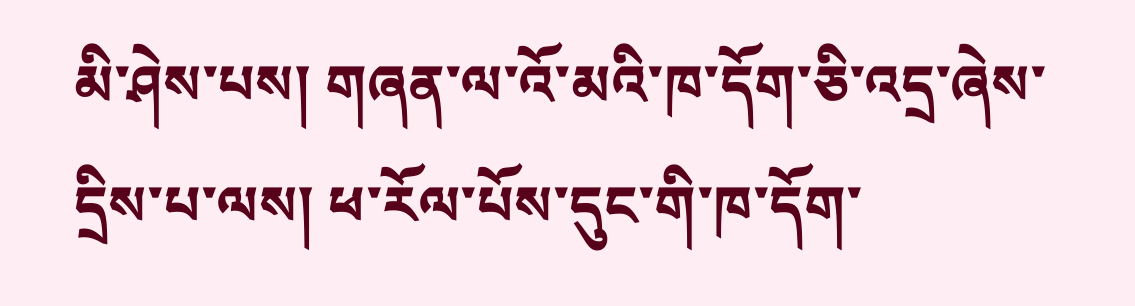མི་ཤེས་པས། གཞན་ལ་འོ་མའི་ཁ་དོག་ཅི་འདྲ་ཞེས་དྲིས་པ་ལས། ཕ་རོལ་པོས་དུང་གི་ཁ་དོག་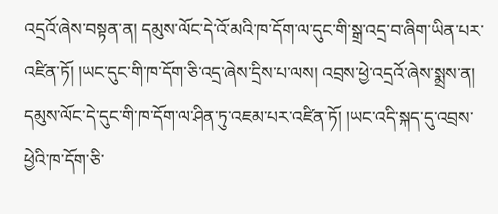འདྲའོ་ཞེས་བསྟན་ན། དམུས་ལོང་དེ་འོ་མའི་ཁ་དོག་ལ་དུང་གི་སྒྲ་འདྲ་བ་ཞིག་ཡིན་པར་འཛིན་ཏོ། །ཡང་དུང་གི་ཁ་དོག་ཅི་འདྲ་ཞེས་དྲིས་པ་ལས། འབྲས་ཕྱེ་འདྲའོ་ཞེས་སྨྲས་ན། དམུས་ལོང་དེ་དུང་གི་ཁ་དོག་ལ་ཤིན་ཏུ་འཇམ་པར་འཛིན་ཏོ། །ཡང་འདི་སྐད་དུ་འབྲས་ཕྱེའི་ཁ་དོག་ཅི་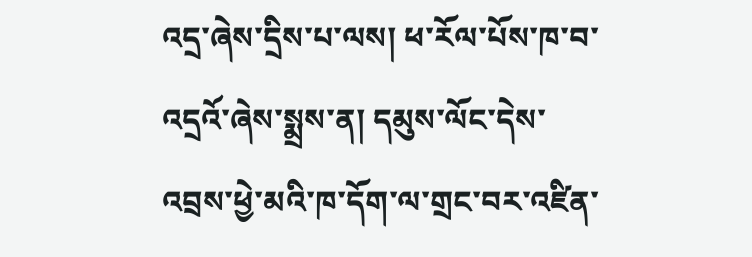འདྲ་ཞེས་དྲིས་པ་ལས། ཕ་རོལ་པོས་ཁ་བ་འདྲའོ་ཞེས་སྨྲས་ན། དམུས་ལོང་དེས་འབྲས་ཕྱེ་མའི་ཁ་དོག་ལ་གྲང་བར་འཛིན་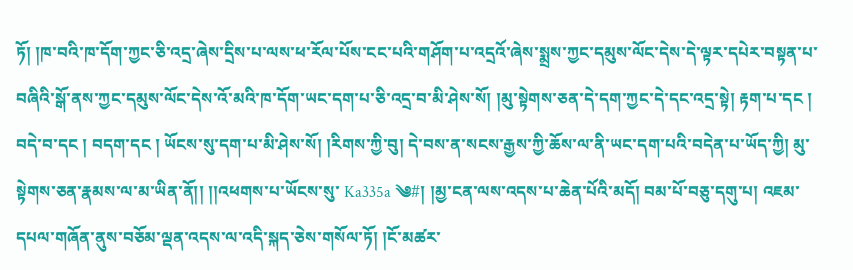ཏོ། །ཁ་བའི་ཁ་དོག་ཀྱང་ཅི་འདྲ་ཞེས་དྲིས་པ་ལས་ཕ་རོལ་པོས་ངང་པའི་གཤོག་པ་འདྲའོ་ཞེས་སྨྲས་ཀྱང་དམུས་ལོང་དེས་དེ་ལྟར་དཔེར་བསྟན་པ་བཞིའི་སྒོ་ནས་ཀྱང་དམུས་ལོང་དེས་འོ་མའི་ཁ་དོག་ཡང་དག་པ་ཅི་འདྲ་བ་མི་ཤེས་སོ། །མུ་སྟེགས་ཅན་དེ་དག་ཀྱང་དེ་དང་འདྲ་སྟེ། རྟག་པ་དང ། བདེ་བ་དང ། བདག་དང ། ཡོངས་སུ་དག་པ་མི་ཤེས་སོ། །རིགས་ཀྱི་བུ། དེ་བས་ན་སངས་རྒྱས་ཀྱི་ཆོས་ལ་ནི་ཡང་དག་པའི་བདེན་པ་ཡོད་ཀྱི། མུ་སྟེགས་ཅན་རྣམས་ལ་མ་ཡིན་ནོ།། །།འཕགས་པ་ཡོངས་སུ་ Ka335a ༄#། །མྱ་ངན་ལས་འདས་པ་ཆེན་པོའི་མདོ། བམ་པོ་བཅུ་དགུ་པ། འཇམ་དཔལ་གཞོན་ནུས་བཅོམ་ལྡན་འདས་ལ་འདི་སྐད་ཅེས་གསོལ་ཏོ། །ངོ་མཚར་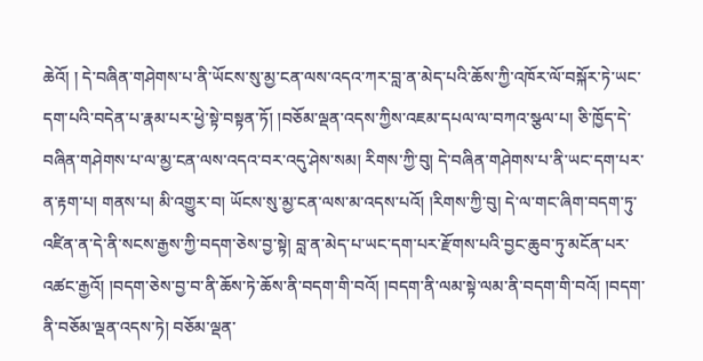ཆེའོ། ། དེ་བཞིན་གཤེགས་པ་ནི་ཡོངས་སུ་མྱ་ངན་ལས་འདའ་ཀར་བླ་ན་མེད་པའི་ཆོས་ཀྱི་འཁོར་ལོ་བསྐོར་ཏེ་ཡང་དག་པའི་བདེན་པ་རྣམ་པར་ཕྱེ་སྟེ་བསྟན་ཏོ། །བཅོམ་ལྡན་འདས་ཀྱིས་འཇམ་དཔལ་ལ་བཀའ་སྩལ་པ། ཅི་ཁྱོད་དེ་བཞིན་གཤེགས་པ་ལ་མྱ་ངན་ལས་འདའ་བར་འདུ་ཤེས་སམ། རིགས་ཀྱི་བུ། དེ་བཞིན་གཤེགས་པ་ནི་ཡང་དག་པར་ན་རྟག་པ། གནས་པ། མི་འགྱུར་བ། ཡོངས་སུ་མྱ་ངན་ལས་མ་འདས་པའོ། །རིགས་ཀྱི་བུ། དེ་ལ་གང་ཞིག་བདག་ཏུ་འཛིན་ན་དེ་ནི་སངས་རྒྱས་ཀྱི་བདག་ཅེས་བྱ་སྟེ། བླ་ན་མེད་པ་ཡང་དག་པར་རྫོགས་པའི་བྱང་ཆུབ་ཏུ་མངོན་པར་འཚང་རྒྱའོ། །བདག་ཅེས་བྱ་བ་ནི་ཆོས་ཏེ་ཆོས་ནི་བདག་གི་བའོ། །བདག་ནི་ལམ་སྟེ་ལམ་ནི་བདག་གི་བའོ། །བདག་ནི་བཅོམ་ལྡན་འདས་ཏེ། བཅོམ་ལྡན་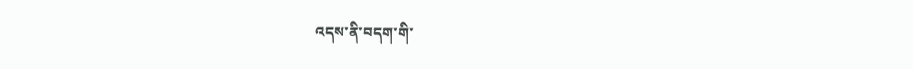འདས་ནི་བདག་གི་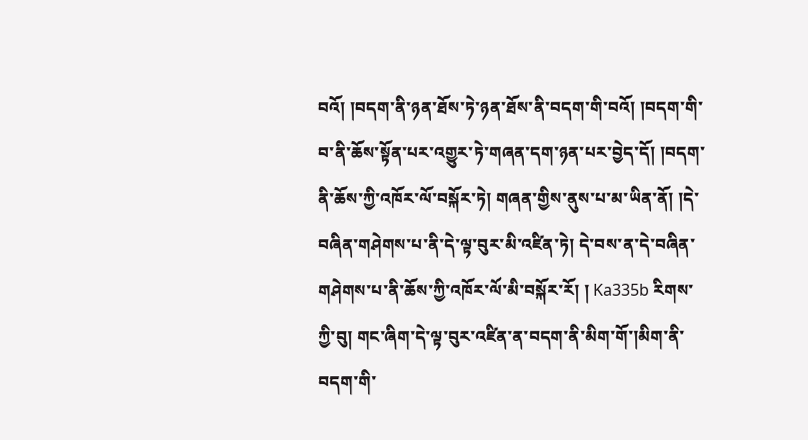བའོ། །བདག་ནི་ཉན་ཐོས་ཏེ་ཉན་ཐོས་ནི་བདག་གི་བའོ། །བདག་གི་བ་ནི་ཆོས་སྟོན་པར་འགྱུར་ཏེ་གཞན་དག་ཉན་པར་བྱེད་དོ། །བདག་ནི་ཆོས་ཀྱི་འཁོར་ལོ་བསྐོར་ཏེ། གཞན་གྱིས་ནུས་པ་མ་ཡིན་ནོ། །དེ་བཞིན་གཤེགས་པ་ནི་དེ་ལྟ་བུར་མི་འཛིན་ཏེ། དེ་བས་ན་དེ་བཞིན་གཤེགས་པ་ནི་ཆོས་ཀྱི་འཁོར་ལོ་མི་བསྐོར་རོ། ། Ka335b རིགས་ཀྱི་བུ། གང་ཞིག་དེ་ལྟ་བུར་འཛིན་ན་བདག་ནི་མིག་གོ་།མིག་ནི་བདག་གི་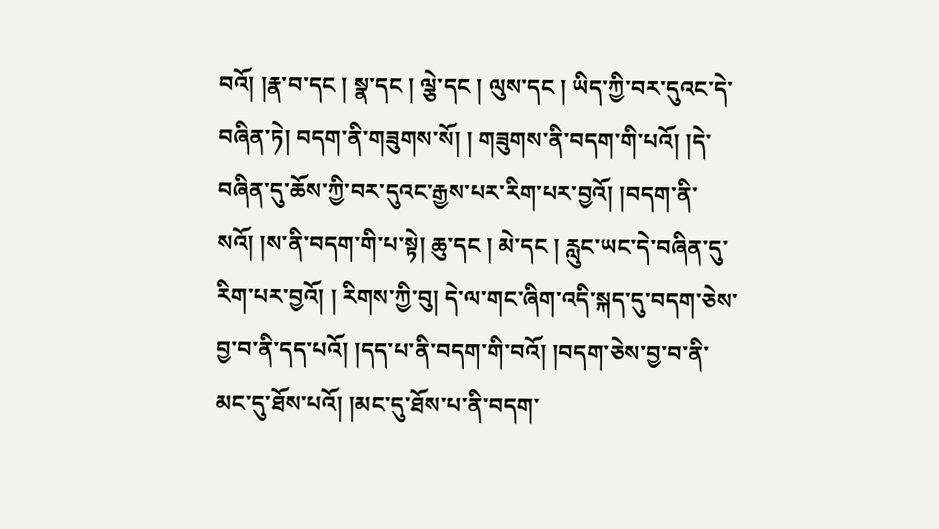བའོ། །རྣ་བ་དང ། སྣ་དང ། ལྕེ་དང ། ལུས་དང ། ཡིད་ཀྱི་བར་དུའང་དེ་བཞིན་ཏེ། བདག་ནི་གཟུགས་སོ། ། གཟུགས་ནི་བདག་གི་པའོ། །དེ་བཞིན་དུ་ཆོས་ཀྱི་བར་དུའང་རྒྱས་པར་རིག་པར་བྱའོ། །བདག་ནི་སའོ། །ས་ནི་བདག་གི་པ་སྟེ། ཆུ་དང ། མེ་དང ། རླུང་ཡང་དེ་བཞིན་དུ་རིག་པར་བྱའོ། ། རིགས་ཀྱི་བུ། དེ་ལ་གང་ཞིག་འདི་སྐད་དུ་བདག་ཅེས་བྱ་བ་ནི་དད་པའོ། །དད་པ་ནི་བདག་གི་བའོ། །བདག་ཅེས་བྱ་བ་ནི་མང་དུ་ཐོས་པའོ། །མང་དུ་ཐོས་པ་ནི་བདག་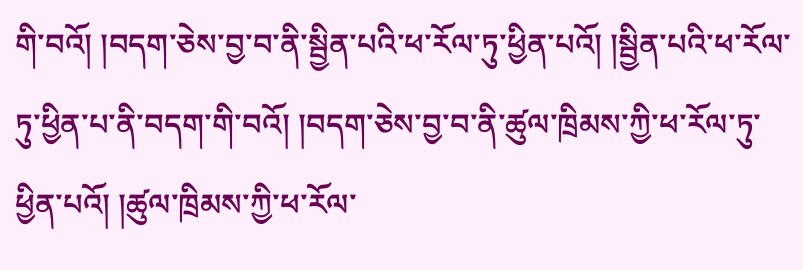གི་བའོ། །བདག་ཅེས་བྱ་བ་ནི་སྦྱིན་པའི་ཕ་རོལ་ཏུ་ཕྱིན་པའོ། །སྦྱིན་པའི་ཕ་རོལ་ཏུ་ཕྱིན་པ་ནི་བདག་གི་བའོ། །བདག་ཅེས་བྱ་བ་ནི་ཚུལ་ཁྲིམས་ཀྱི་ཕ་རོལ་ཏུ་ཕྱིན་པའོ། །ཚུལ་ཁྲིམས་ཀྱི་ཕ་རོལ་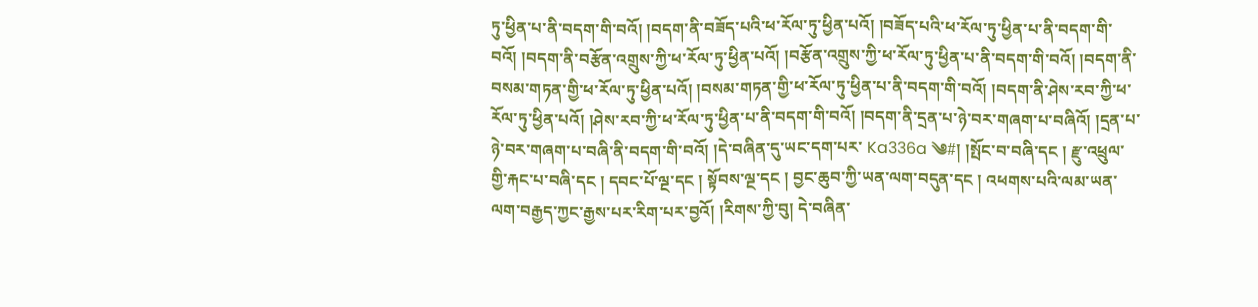ཏུ་ཕྱིན་པ་ནི་བདག་གི་བའོ། །བདག་ནི་བཟོད་པའི་ཕ་རོལ་ཏུ་ཕྱིན་པའོ། །བཟོད་པའི་ཕ་རོལ་ཏུ་ཕྱིན་པ་ནི་བདག་གི་བའོ། །བདག་ནི་བརྩོན་འགྲུས་ཀྱི་ཕ་རོལ་ཏུ་ཕྱིན་པའོ། །བརྩོན་འགྲུས་ཀྱི་ཕ་རོལ་ཏུ་ཕྱིན་པ་ནི་བདག་གི་བའོ། །བདག་ནི་བསམ་གཏན་གྱི་ཕ་རོལ་ཏུ་ཕྱིན་པའོ། །བསམ་གཏན་གྱི་ཕ་རོལ་ཏུ་ཕྱིན་པ་ནི་བདག་གི་བའོ། །བདག་ནི་ཤེས་རབ་ཀྱི་ཕ་རོལ་ཏུ་ཕྱིན་པའོ། །ཤེས་རབ་ཀྱི་ཕ་རོལ་ཏུ་ཕྱིན་པ་ནི་བདག་གི་བའོ། །བདག་ནི་དྲན་པ་ཉེ་བར་གཞག་པ་བཞིའོ། །དྲན་པ་ཉེ་བར་གཞག་པ་བཞི་ནི་བདག་གི་བའོ། །དེ་བཞིན་དུ་ཡང་དག་པར་ Ka336a ༄#། །སྤོང་བ་བཞི་དང ། རྫུ་འཕྲུལ་གྱི་རྐང་པ་བཞི་དང ། དབང་པོ་ལྔ་དང ། སྟོབས་ལྔ་དང ། བྱང་ཆུབ་ཀྱི་ཡན་ལག་བདུན་དང ། འཕགས་པའི་ལམ་ཡན་ལག་བརྒྱད་ཀྱང་རྒྱས་པར་རིག་པར་བྱའོ། །རིགས་ཀྱི་བུ། དེ་བཞིན་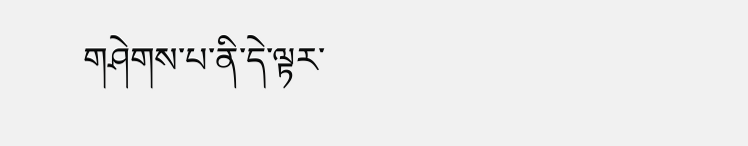གཤེགས་པ་ནི་དེ་ལྟར་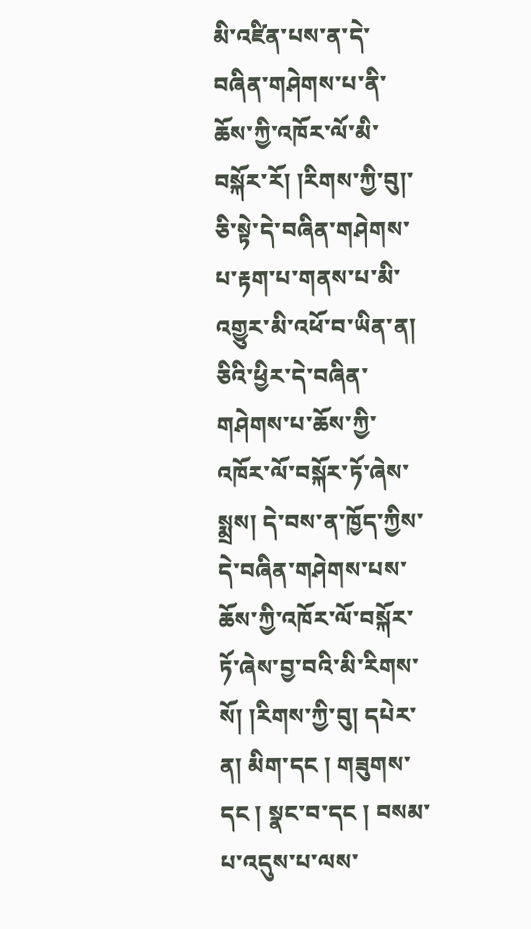མི་འཛིན་པས་ན་དེ་བཞིན་གཤེགས་པ་ནི་ཆོས་ཀྱི་འཁོར་ལོ་མི་བསྐོར་རོ། །རིགས་ཀྱི་བུ།་ཅི་སྟེ་དེ་བཞིན་གཤེགས་པ་རྟག་པ་གནས་པ་མི་འགྱུར་མི་འཕོ་བ་ཡིན་ན། ཅིའི་ཕྱིར་དེ་བཞིན་གཤེགས་པ་ཆོས་ཀྱི་འཁོར་ལོ་བསྐོར་ཏོ་ཞེས་སྨྲས། དེ་བས་ན་ཁྱོད་ཀྱིས་དེ་བཞིན་གཤེགས་པས་ཆོས་ཀྱི་འཁོར་ལོ་བསྐོར་ཏོ་ཞེས་བྱ་བའི་མི་རིགས་སོ། །རིགས་ཀྱི་བུ། དཔེར་ན། མིག་དང ། གཟུགས་དང ། སྣང་བ་དང ། བསམ་པ་འདུས་པ་ལས་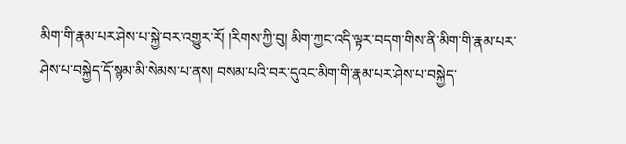མིག་གི་རྣམ་པར་ཤེས་པ་སྐྱེ་བར་འགྱུར་རོ། །རིགས་ཀྱི་བུ། མིག་ཀྱང་འདི་ལྟར་བདག་གིས་ནི་མིག་གི་རྣམ་པར་ཤེས་པ་བསྐྱེད་དོ་སྙམ་མི་སེམས་པ་ནས། བསམ་པའི་བར་དུའང་མིག་གི་རྣམ་པར་ཤེས་པ་བསྐྱེད་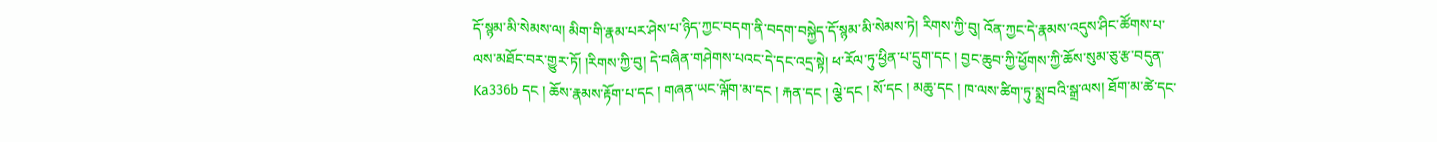དོ་སྙམ་མི་སེམས་ལ། མིག་གི་རྣམ་པར་ཤེས་པ་ཉིད་ཀྱང་བདག་ནི་བདག་བསྐྱེད་དོ་སྙམ་མི་སེམས་ཏེ། རིགས་ཀྱི་བུ། འོན་ཀྱང་དེ་རྣམས་འདུས་ཤིང་ཚོགས་པ་ལས་མཐོང་བར་གྱུར་ཏོ། །རིགས་ཀྱི་བུ། དེ་བཞིན་གཤེགས་པའང་དེ་དང་འདྲ་སྟེ། ཕ་རོལ་ཏུ་ཕྱིན་པ་དྲུག་དང ། བྱང་ཆུབ་ཀྱི་ཕྱོགས་ཀྱི་ཆོས་སུམ་ཅུ་རྩ་བདུན་ Ka336b དང ། ཆོས་རྣམས་རྟོག་པ་དང ། གཞན་ཡང་ལྐོག་མ་དང ། རྐན་དང ། ལྕེ་དང ། སོ་དང ། མཆུ་དང ། ཁ་ལས་ཚིག་ཏུ་སྨྲ་བའི་སྒྲ་ལས། ཐོག་མ་ཚེ་དང་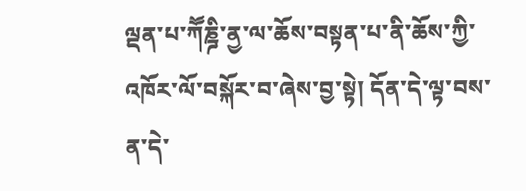ལྡན་པ་ཀཽཎྜི་ནྱ་ལ་ཆོས་བསྟན་པ་ནི་ཆོས་ཀྱི་འཁོར་ལོ་བསྐོར་བ་ཞེས་བྱ་སྟེ། དོན་དེ་ལྟ་བས་ན་དེ་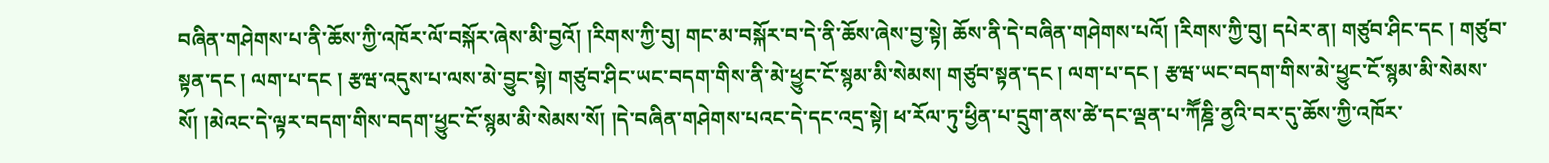བཞིན་གཤེགས་པ་ནི་ཆོས་ཀྱི་འཁོར་ལོ་བསྐོར་ཞེས་མི་བྱའོ། །རིགས་ཀྱི་བུ། གང་མ་བསྐོར་བ་དེ་ནི་ཆོས་ཞེས་བྱ་སྟེ། ཆོས་ནི་དེ་བཞིན་གཤེགས་པའོ། །རིགས་ཀྱི་བུ། དཔེར་ན། གཙུབ་ཤིང་དང ། གཙུབ་སྟན་དང ། ལག་པ་དང ། རྩཝ་འདུས་པ་ལས་མེ་བྱུང་སྟེ། གཙུབ་ཤིང་ཡང་བདག་གིས་ནི་མེ་ཕྱུང་ངོ་སྙམ་མི་སེམས། གཙུབ་སྟན་དང ། ལག་པ་དང ། རྩཝ་ཡང་བདག་གིས་མེ་ཕྱུང་ངོ་སྙམ་མི་སེམས་སོ། །མེའང་དེ་ལྟར་བདག་གིས་བདག་ཕྱུང་ངོ་སྙམ་མི་སེམས་སོ། །དེ་བཞིན་གཤེགས་པའང་དེ་དང་འདྲ་སྟེ། ཕ་རོལ་ཏུ་ཕྱིན་པ་དྲུག་ནས་ཚེ་དང་ལྡན་པ་ཀཽཎྜི་ནྱའི་བར་དུ་ཆོས་ཀྱི་འཁོར་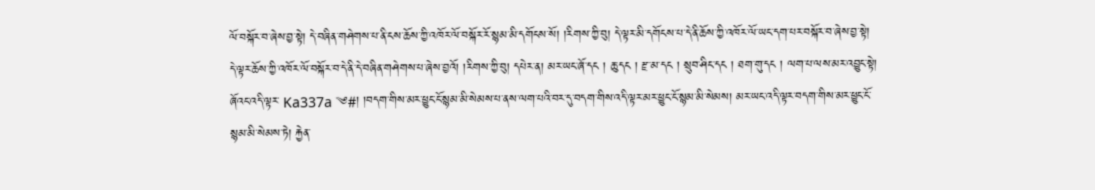ལོ་བསྐོར་བ་ཞེས་བྱ་སྟེ། དེ་བཞིན་གཤེགས་པ་ནི་ངས་ཆོས་ཀྱི་འཁོར་ལོ་བསྐོར་རོ་སྙམ་མི་དགོངས་སོ། །རིགས་ཀྱི་བུ། དེ་ལྟར་མི་དགོངས་པ་དེ་ནི་ཆོས་ཀྱི་འཁོར་ལོ་ཡང་དག་པར་བསྐོར་བ་ཞེས་བྱ་སྟེ། དེ་ལྟར་ཆོས་ཀྱི་འཁོར་ལོ་བསྐོར་བ་དེ་ནི་དེ་བཞིན་གཤེགས་པ་ཞེས་བྱའོ། །རིགས་ཀྱི་བུ། དཔེར་ན། མར་ཡང་ཞོ་དང ། ཆུ་དང ། རྫ་མ་དང ། སྲུབ་ཤིང་དང ། ཐག་གུ་དང ། ལག་པ་ལས་མར་འབྱུང་སྟེ། ཞོའང་འདི་ལྟར་ Ka337a ༄#། །བདག་གིས་མར་ཕྱུང་ངོ་སྙམ་མི་སེམས་པ་ནས་ལག་པའི་བར་དུ་བདག་གིས་འདི་ལྟར་མར་ཕྱུང་ངོ་སྙམ་མི་སེམས། མར་ཡང་འདི་ལྟར་བདག་གིས་མར་ཕྱུང་ངོ་སྙམ་མི་སེམས་ཏེ། རྐྱེན་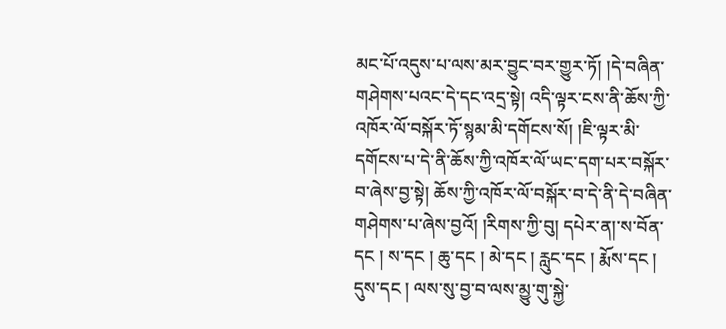མང་པོ་འདུས་པ་ལས་མར་བྱུང་བར་གྱུར་ཏོ། །དེ་བཞིན་གཤེགས་པའང་དེ་དང་འདྲ་སྟེ། འདི་ལྟར་ངས་ནི་ཆོས་ཀྱི་འཁོར་ལོ་བསྐོར་ཏོ་སྙམ་མི་དགོངས་སོ། །ཇི་ལྟར་མི་དགོངས་པ་དེ་ནི་ཆོས་ཀྱི་འཁོར་ལོ་ཡང་དག་པར་བསྐོར་བ་ཞེས་བྱ་སྟེ། ཆོས་ཀྱི་འཁོར་ལོ་བསྐོར་བ་དེ་ནི་དེ་བཞིན་གཤེགས་པ་ཞེས་བྱའོ། །རིགས་ཀྱི་བུ། དཔེར་ན།་ས་བོན་དང ། ས་དང ། ཆུ་དང ། མེ་དང ། རླུང་དང ། རྨོས་དང ། དུས་དང ། ལས་སུ་བྱ་བ་ལས་མྱུ་གུ་སྐྱེ་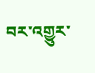བར་འགྱུར་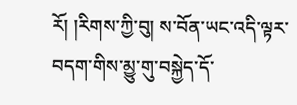རོ། །རིགས་ཀྱི་བུ། ས་བོན་ཡང་འདི་ལྟར་བདག་གིས་མྱུ་གུ་བསྐྱེད་དོ་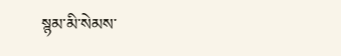སྙམ་མི་སེམས་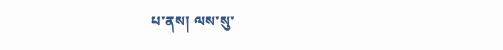པ་ནས། ལས་སུ་